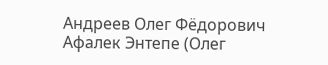Андреев Олег Фёдорович
Афалек Энтепе (Олег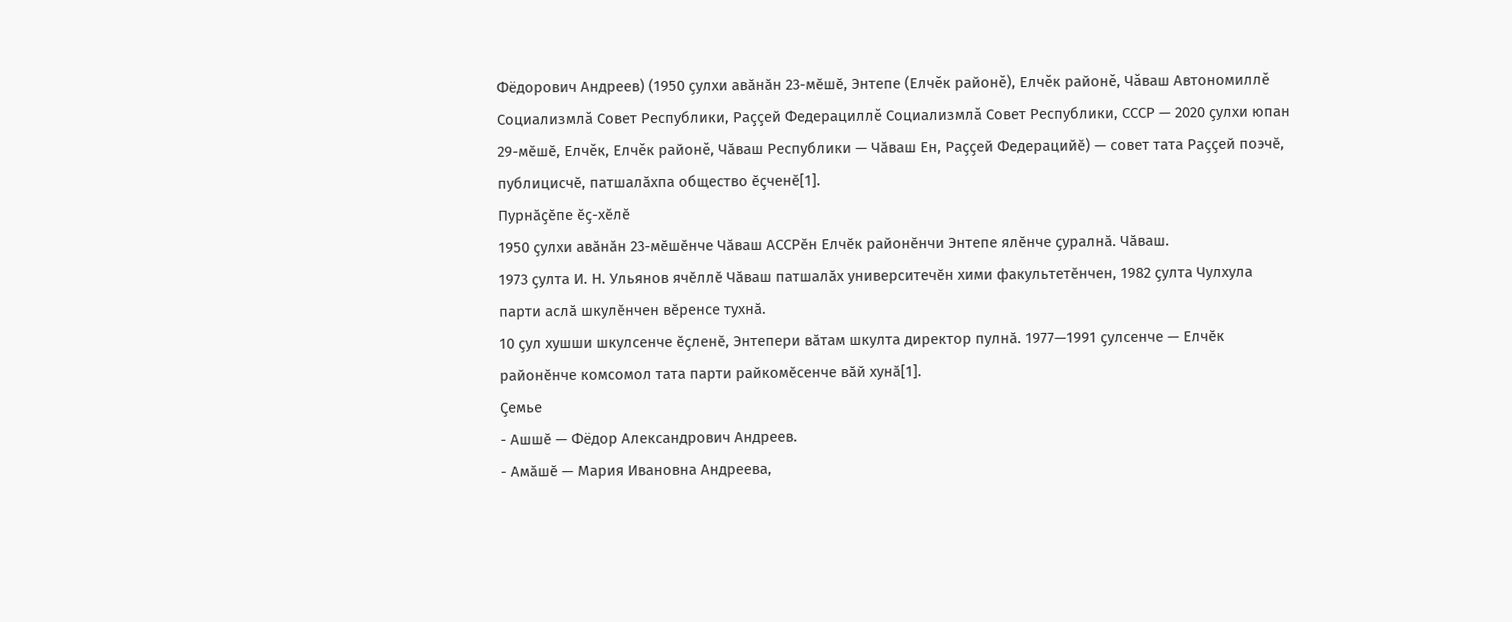Фёдорович Андреев) (1950 ҫулхи авӑнӑн 23-мӗшӗ, Энтепе (Елчĕк районĕ), Елчĕк районĕ, Чăваш Автономиллĕ Социализмлă Совет Республики, Раççей Федерациллĕ Социализмлă Совет Республики, СССР — 2020 ҫулхи юпан 29-мӗшӗ, Елчĕк, Елчĕк районĕ, Чӑваш Республики — Чӑваш Ен, Раҫҫей Федерацийӗ) — совет тата Раҫҫей поэчӗ, публицисчӗ, патшалӑхпа общество ӗҫченӗ[1].
Пурнӑҫӗпе ӗҫ-хӗлӗ
1950 ҫулхи авӑнӑн 23-мӗшӗнче Чӑваш АССРӗн Елчӗк районӗнчи Энтепе ялӗнче ҫуралнӑ. Чӑваш.
1973 ҫулта И. Н. Ульянов ячӗллӗ Чӑваш патшалӑх университечӗн хими факультетӗнчен, 1982 ҫулта Чулхула парти аслӑ шкулӗнчен вӗренсе тухнӑ.
10 ҫул хушши шкулсенче ӗҫленӗ, Энтепери вӑтам шкулта директор пулнӑ. 1977—1991 ҫулсенче — Елчӗк районӗнче комсомол тата парти райкомӗсенче вӑй хунӑ[1].
Ҫемье
- Ашшӗ — Фёдор Александрович Андреев.
- Амӑшӗ — Мария Ивановна Андреева,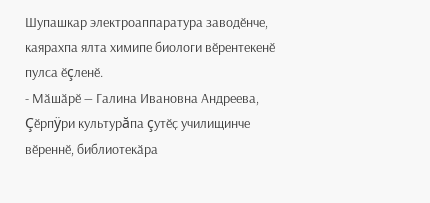Шупашкар электроаппаратура заводӗнче, каярахпа ялта химипе биологи вӗрентекенӗ пулса ӗçленӗ.
- Мӑшӑрӗ — Галина Ивановна Андреева, Çӗрпÿри культурăпа çутӗҫ училищинче вӗреннӗ, библиотекӑра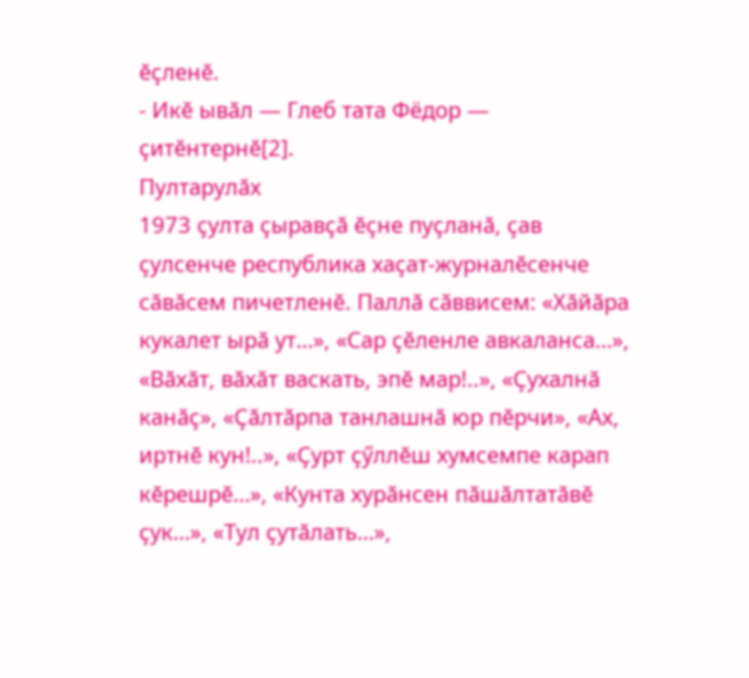ӗҫленӗ.
- Икӗ ывӑл — Глеб тата Фёдор — ҫитӗнтернӗ[2].
Пултарулӑх
1973 ҫулта ҫыравҫӑ ӗҫне пуҫланӑ, ҫав ҫулсенче республика хаҫат-журналӗсенче сӑвӑсем пичетленӗ. Паллӑ сӑввисем: «Хӑйӑра кукалет ырӑ ут…», «Сар ҫӗленле авкаланса…», «Вӑхӑт, вӑхӑт васкать, эпӗ мар!..», «Ҫухалнӑ канӑҫ», «Ҫӑлтӑрпа танлашнӑ юр пӗрчи», «Ах, иртнӗ кун!..», «Ҫурт ҫӳллӗш хумсемпе карап кӗрешрӗ…», «Кунта хурӑнсен пӑшӑлтатӑвӗ ҫук…», «Тул ҫутӑлать…»,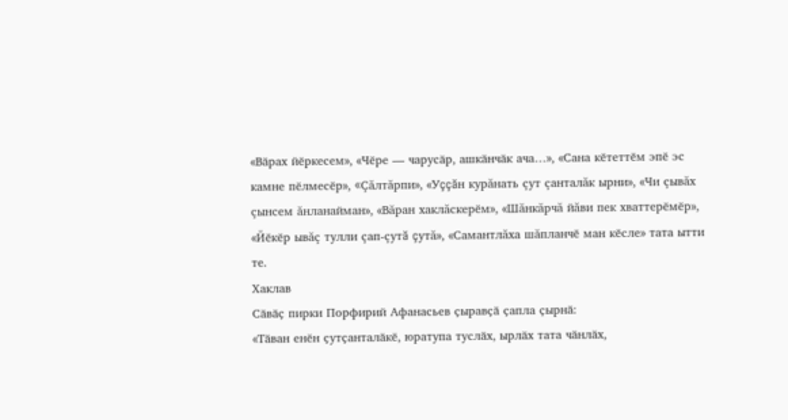«Вӑрах йӗркесем», «Чӗре — чарусӑр, ашкӑнчӑк ача…», «Сана кӗтеттӗм эпӗ эс камне пӗлмесӗр», «Çăлтăрпи», «Уççăн курăнать çут çанталăк ырни», «Чи çывăх çынсем ăнланайман», «Вăран хаклăскерӗм», «Шăнкăрчă йăви пек хваттерӗмӗр», «Йӗкӗр ывăç тулли çап-çутă çутă», «Самантлăха шăпланчӗ ман кӗсле» тата ытти те.
Хаклав
Сӑвӑҫ пирки Порфирий Афанасьев ҫыравҫӑ ҫапла ҫырнӑ:
«Тӑван енӗн ҫутҫанталӑкӗ, юратупа туслӑх, ырлӑх тата чӑнлӑх,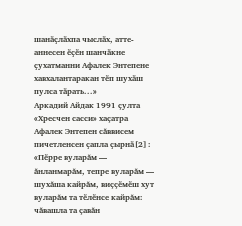шанӑҫлӑхпа чыслӑх, атте-аннесен ӗҫӗн шанчӑкне ҫухатманни Афалек Энтепене хавхалантаракан тӗп шухӑш пулса тӑрать...»
Аркадий Айдак 1991 çулта «Хресчен сасси» хаçатра Афалек Энтепен сăввисем пичетленсен ҫапла ҫырнӑ[2]:
«Пӗрре вуларăм — ăнланмарăм, тепре вуларăм — шухăша кайрăм, виççӗмӗш хут вуларăм та тӗлӗнсе кайрăм: чăвашла та çавăн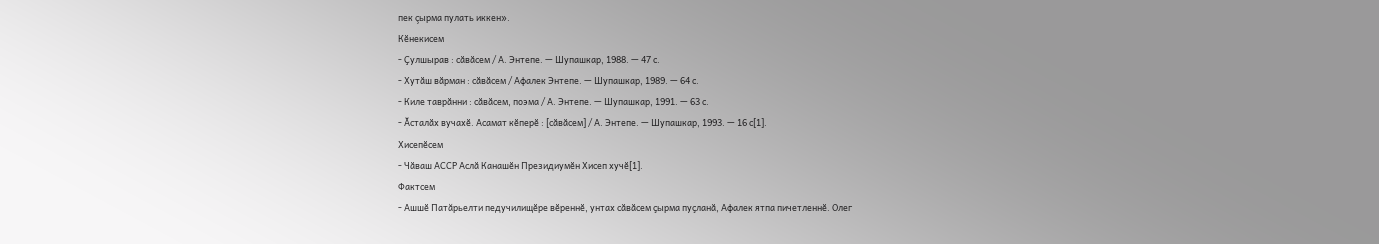пек çырма пулать иккен».
Кӗнекисем
- Ҫулшырав : сӑвӑсем / А. Энтепе. — Шупашкар, 1988. — 47 с.
- Хутӑш вӑрман : сӑвӑсем / Афалек Энтепе. — Шупашкар, 1989. — 64 с.
- Киле таврӑнни : сӑвӑсем, поэма / А. Энтепе. — Шупашкар, 1991. — 63 с.
- Ӑсталӑх вучахӗ. Асамат кӗперӗ : [сӑвӑсем] / А. Энтепе. — Шупашкар, 1993. — 16 с[1].
Хисепӗсем
- Чӑваш АССР Аслӑ Канашӗн Президиумӗн Хисеп хучӗ[1].
Фактсем
- Ашшӗ Патăрьелти педучилищӗре вӗреннӗ, унтах сӑвӑсем ҫырма пуҫланӑ, Афалек ятпа пичетленнӗ. Олег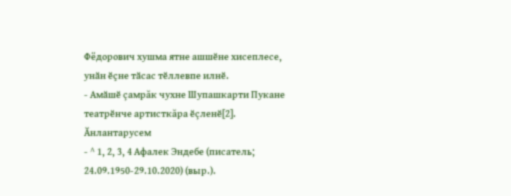Фёдорович хушма ятне ашшӗне хисеплесе, унӑн ӗҫне тӑсас тӗллевпе илнӗ.
- Амӑшӗ çамрăк чухне Шупашкарти Пукане театрӗнче артисткăра ӗçленӗ[2].
Ӑнлантарусем
- ^ 1, 2, 3, 4 Афалек Эндебе (писатель; 24.09.1950-29.10.2020) (выр.).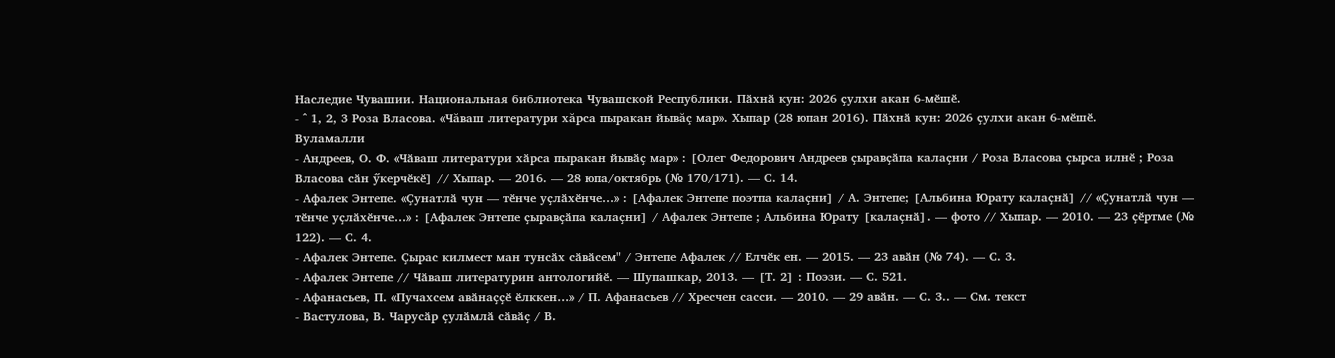Наследие Чувашии. Национальная библиотека Чувашской Республики. Пӑхнӑ кун: 2026 ҫулхи акан 6-мӗшӗ.
- ^ 1, 2, 3 Роза Власова. «Чăваш литератури хăрса пыракан йывăç мар». Хыпар (28 юпан 2016). Пӑхнӑ кун: 2026 ҫулхи акан 6-мӗшӗ.
Вуламалли
- Андреев, О. Ф. «Чӑваш литератури хӑрса пыракан йывӑҫ мар» : [Олег Федорович Андреев ҫыравҫӑпа калаҫни / Роза Власова ҫырса илнӗ ; Роза Власова сӑн ӳкерчӗкӗ] // Хыпар. — 2016. — 28 юпа/октябрь (№ 170/171). — С. 14.
- Афалек Энтепе. «Ҫунатлӑ чун — тӗнче уҫлӑхӗнче…» : [Афалек Энтепе поэтпа калаҫни] / А. Энтепе; [Альбина Юрату калаҫнӑ] // «Ҫунатлӑ чун — тӗнче уҫлӑхӗнче…» : [Афалек Энтепе ҫыравҫӑпа калаҫни] / Афалек Энтепе ; Альбина Юрату [калаҫнӑ]. — фото // Хыпар. — 2010. — 23 ҫӗртме (№ 122). — С. 4.
- Афалек Энтепе. Ҫырас килмест ман тунсӑх сӑвӑсем" / Энтепе Афалек // Елчӗк ен. — 2015. — 23 авӑн (№ 74). — С. 3.
- Афалек Энтепе // Чӑваш литературин антологийӗ. — Шупашкар, 2013. — [Т. 2] : Поэзи. — С. 521.
- Афанасьев, П. «Пучахсем авӑнаҫҫӗ ӗлккен…» / П. Афанасьев // Хресчен сасси. — 2010. — 29 авӑн. — С. 3.. — См. текст
- Вастулова, В. Чарусӑр ҫулӑмлӑ сӑвӑҫ / В.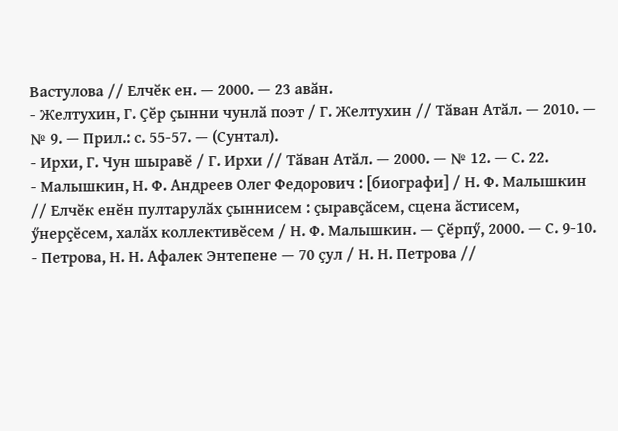Вастулова // Елчӗк ен. — 2000. — 23 авӑн.
- Желтухин, Г. Ҫӗр ҫынни чунлӑ поэт / Г. Желтухин // Тӑван Атӑл. — 2010. — № 9. — Прил.: с. 55-57. — (Сунтал).
- Ирхи, Г. Чун шыравӗ / Г. Ирхи // Тӑван Атӑл. — 2000. — № 12. — С. 22.
- Малышкин, Н. Ф. Андреев Олег Федорович : [биографи] / Н. Ф. Малышкин // Елчӗк енӗн пултарулӑх ҫыннисем : ҫыравҫӑсем, сцена ӑстисем, ӳнерҫӗсем, халӑх коллективӗсем / Н. Ф. Малышкин. — Ҫӗрпӳ, 2000. — С. 9-10.
- Петрова, Н. Н. Афалек Энтепене — 70 ҫул / Н. Н. Петрова //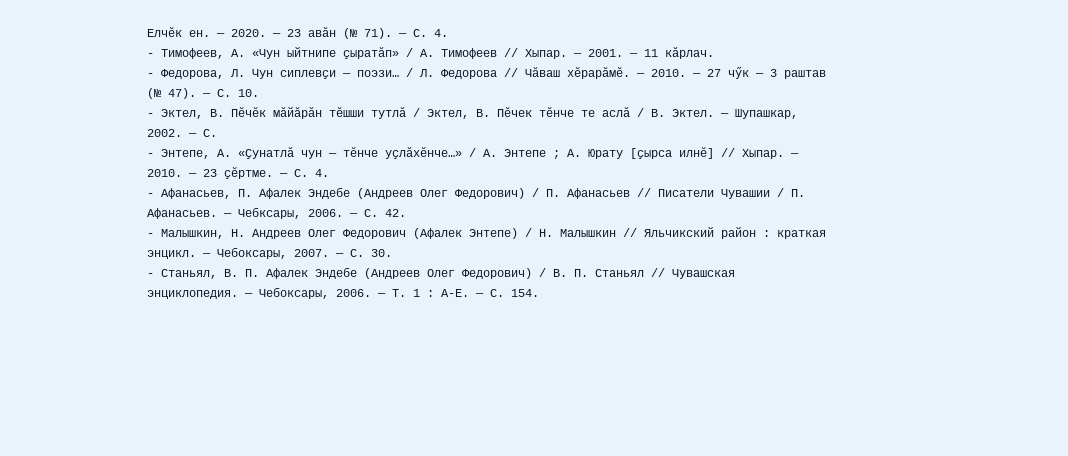Елчӗк ен. — 2020. — 23 авӑн (№ 71). — С. 4.
- Тимофеев, А. «Чун ыйтнипе ҫыратӑп» / А. Тимофеев // Хыпар. — 2001. — 11 кӑрлач.
- Федорова, Л. Чун сиплевҫи — поэзи… / Л. Федорова // Чӑваш хӗрарӑмӗ. — 2010. — 27 чӳк — 3 раштав (№ 47). — С. 10.
- Эктел, В. Пӗчӗк мӑйӑрӑн тӗшши тутлӑ / Эктел, В. Пӗчек тӗнче те аслӑ / В. Эктел. — Шупашкар, 2002. — С.
- Энтепе, А. «Ҫунатлӑ чун — тӗнче уҫлӑхӗнче…» / А. Энтепе ; А. Юрату [ҫырса илнӗ] // Хыпар. — 2010. — 23 ҫӗртме. — С. 4.
- Афанасьев, П. Афалек Эндебе (Андреев Олег Федорович) / П. Афанасьев // Писатели Чувашии / П. Афанасьев. — Чебксары, 2006. — С. 42.
- Малышкин, Н. Андреев Олег Федорович (Афалек Энтепе) / Н. Малышкин // Яльчикский район : краткая энцикл. — Чебоксары, 2007. — С. 30.
- Станьял, В. П. Афалек Эндебе (Андреев Олег Федорович) / В. П. Станьял // Чувашская энциклопедия. — Чебоксары, 2006. — Т. 1 : А-Е. — С. 154.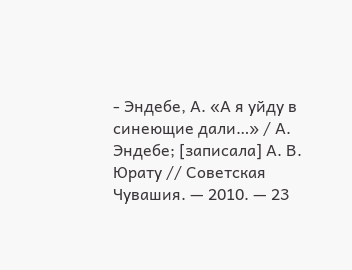- Эндебе, А. «А я уйду в синеющие дали…» / А. Эндебе; [записала] А. В. Юрату // Советская Чувашия. — 2010. — 23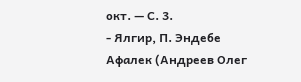окт. — С. 3.
- Ялгир, П. Эндебе Афалек (Андреев Олег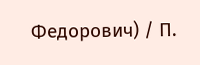Федорович) / П.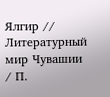Ялгир // Литературный мир Чувашии / П.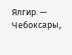Ялгир. — Чебоксары,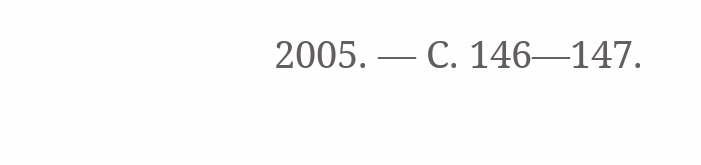2005. — С. 146—147.